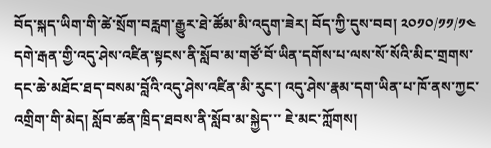བོད་སྐད་ཡིག་གི་ཚེ་སྲོག་བརླག་རྒྱུར་ཐེ་ཚོམ་མི་འདུག་ཟེར། བོད་ཀྱི་དུས་བབ། ༢༠༡༠/༡༡/༡༤ དགེ་རྒན་གྱི་འདུ་ཤེས་འཛིན་སྟངས་ནི་སློབ་མ་གཙོ་བོ་ཡིན་དགོས་པ་ལས་སོ་སོའི་མིང་གྲགས་དང་ཆེ་མཐོང་ཐད་བསམ་བློའི་འདུ་ཤེས་འཛིན་མི་རུང་། འདུ་ཤེས་རྣམ་དག་ཡིན་པ་ཁོ་ནས་ཀྱང་འགྲིག་གི་མེད། སློབ་ཚན་ཁྲིད་ཐབས་ནི་སློབ་མ་སྐྱེད་་་ ཇེ་མང་ཀློགས།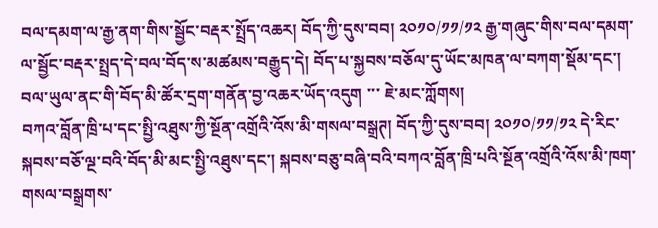བལ་དམག་ལ་རྒྱ་ནག་གིས་སྦྱོང་བརྡར་སྤྲོད་འཆར། བོད་ཀྱི་དུས་བབ། ༢༠༡༠/༡༡/༡༢ རྒྱ་གཞུང་གིས་བལ་དམག་ལ་སྦྱོང་བརྡར་སྤྲད་དེ་བལ་བོད་ས་མཚམས་བརྒྱུད་དེ། བོད་པ་སྐྱབས་བཅོལ་དུ་ཡོང་མཁན་ལ་བཀག་སྡོམ་དང་། བལ་ཡུལ་ནང་གི་བོད་མི་ཚོར་དྲག་གནོན་བྱ་འཆར་ཡོད་འདུག ་་་ ཇེ་མང་ཀློགས།
བཀའ་བློན་ཁྲི་པ་དང་སྤྱི་འཐུས་ཀྱི་སྔོན་འགྲོའི་འོས་མི་གསལ་བསྒྲཊ། བོད་ཀྱི་དུས་བབ། ༢༠༡༠/༡༡/༡༢ དེ་རིང་སྐབས་བཅོ་ལྔ་བའི་བོད་མི་མང་སྤྱི་འཐུས་དང་། སྐབས་བཅུ་བཞི་བའི་བཀའ་བློན་ཁྲི་པའི་སྔོན་འགྲོའི་འོས་མི་ཁག་གསལ་བསྒྲགས་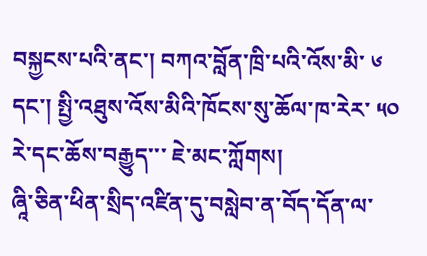བསྐྱངས་པའི་ནང་། བཀའ་བློན་ཁྲི་པའི་འོས་མི་ ༦ དང་། སྤྱི་འཐུས་འོས་མིའི་ཁོངས་སུ་ཆོལ་ཁ་རེར་ ༥༠ རེ་དང་ཆོས་བརྒྱུད་་་ ཇེ་མང་ཀློགས།
ཞཱི་ཅིན་ཕིན་སྲིད་འཛིན་དུ་བསླེབ་ན་བོད་དོན་ལ་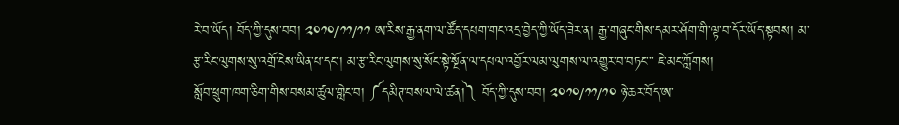རེ་བ་ཡོད། བོད་ཀྱི་དུས་བབ། ༢༠༡༠/༡༡/༡༡ ཨ་རིས་རྒྱ་ནག་ལ་ཚོད་དཔག་གང་འདྲ་བྱེད་ཀྱི་ཡོད་ཟེར་ན། རྒྱ་གཞུང་གིས་དམར་ཤོག་གི་ལྟ་བ་དོར་ཡོད་སྟབས། མ་རྩ་རིང་ལུགས་སུ་འགྲོ་ངེས་ཡིན་པ་དང་། མ་རྩ་རིང་ལུགས་སུ་སོང་སྟེ་སྔོན་ལ་དཔལ་འབྱོར་ལམ་ལུགས་ལ་འགྱུར་བ་བཏང་་་ ཇེ་མང་ཀློགས།
སློབ་ཕྲུག་ཁག་ཅིག་གིས་བསམ་ཚུལ་གླེང་བ། ༼དམིཊ་བསལ་ལེ་ཚན།༽ བོད་ཀྱི་དུས་བབ། ༢༠༡༠/༡༡/༡༠ ཉེ་ཆར་བོད་ཨ་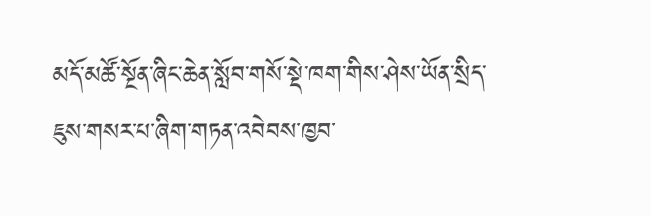མདོ་མཚོ་སྔོན་ཞིང་ཆེན་སློབ་གསོ་སྡེ་ཁག་གིས་ཤེས་ཡོན་སྲིད་ཇུས་གསར་པ་ཞིག་གཏན་འབེབས་ཁྱབ་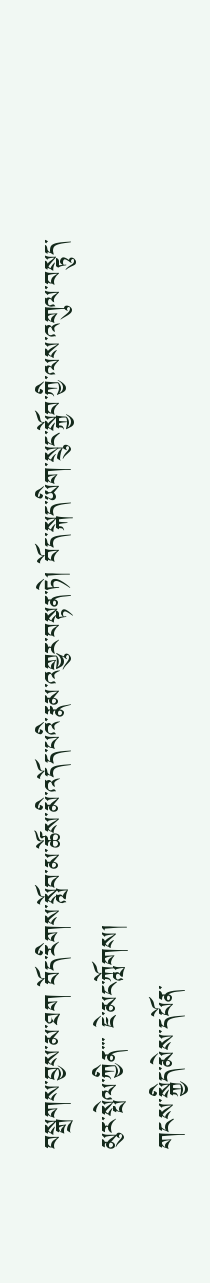བསྒྲགས་བྱས་མ་ཐག བོད་རིགས་སློབ་མ་ཚོས་མི་འདོད་པའི་རྣམ་འགྱུར་བསྟན་ཏེ། བོད་སྐད་ཡིག་སྲུང་སྐྱོབ་ཀྱི་ལས་འགུལ་བསྟུད་མུར་སྤེལ་ཀྱིན་་་ ཇེ་མང་ཀློགས།
གངས་སྐྱིད་མེས་དཔོན་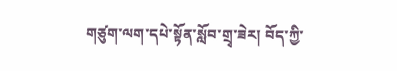གཙུག་ལག་དཔེ་སྟོན་སློབ་གྲྭ་ཟེར། བོད་ཀྱི་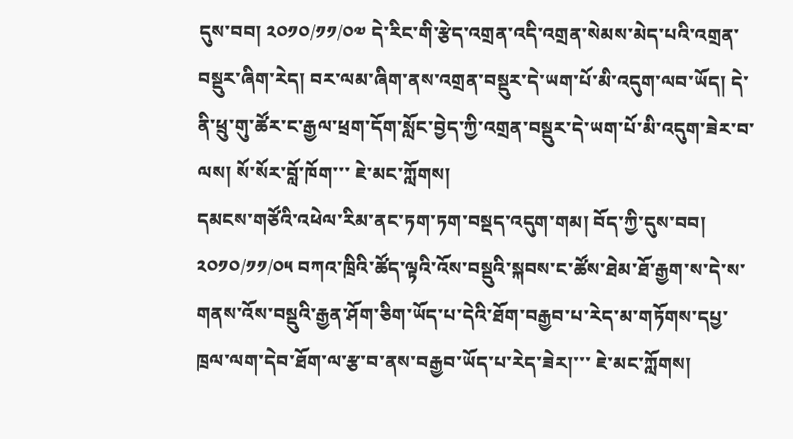དུས་བབ། ༢༠༡༠/༡༡/༠༧ དེ་རིང་གི་རྩེད་འགྲན་འདི་འགྲན་སེམས་མེད་པའི་འགྲན་བསྡུར་ཞིག་རེད། བར་ལམ་ཞིག་ནས་འགྲན་བསྡུར་དེ་ཡག་པོ་མི་འདུག་ལབ་ཡོད། དེ་ནི་ཕྲུ་གུ་ཚོར་ང་རྒྱལ་ཕྲག་དོག་སློང་བྱེད་ཀྱི་འགྲན་བསྡུར་དེ་ཡག་པོ་མི་འདུག་ཟེར་བ་ལས། སོ་སོར་བློ་ཁོག་་་ ཇེ་མང་ཀློགས།
དམངས་གཙོའི་འཕེལ་རིམ་ནང་ཏག་ཏག་བསྡད་འདུག་གམ། བོད་ཀྱི་དུས་བབ། ༢༠༡༠/༡༡/༠༥ བཀའ་ཁྲིའི་ཚོད་ལྟའི་འོས་བསྡུའི་སྐབས་ང་ཚོས་ཐེམ་ཐོ་རྒྱག་ས་དེ་ས་གནས་འོས་བསྡུའི་རྒྱན་ཤོག་ཅིག་ཡོད་པ་དེའི་ཐོག་བརྒྱབ་པ་རེད་མ་གཏོགས་དཔྱ་ཁྲལ་ལག་དེབ་ཐོག་ལ་རྩ་བ་ནས་བརྒྱབ་ཡོད་པ་རེད་ཟེར།་་་ ཇེ་མང་ཀློགས།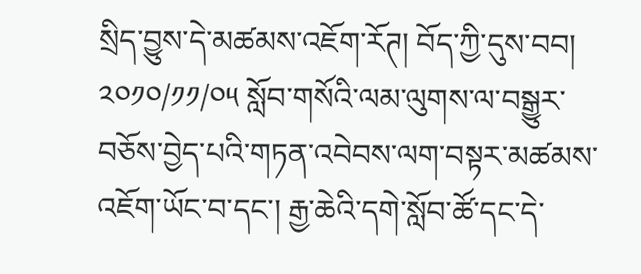སྲིད་བྱུས་དེ་མཚམས་འཇོག་རོཊ། བོད་ཀྱི་དུས་བབ། ༢༠༡༠/༡༡/༠༥ སློབ་གསོའི་ལམ་ལུགས་ལ་བསྒྱུར་བཅོས་བྱེད་པའི་གཏན་འབེབས་ལག་བསྟར་མཚམས་འཇོག་ཡོང་བ་དང་། རྒྱ་ཆེའི་དགེ་སློབ་ཚོ་དང་དེ་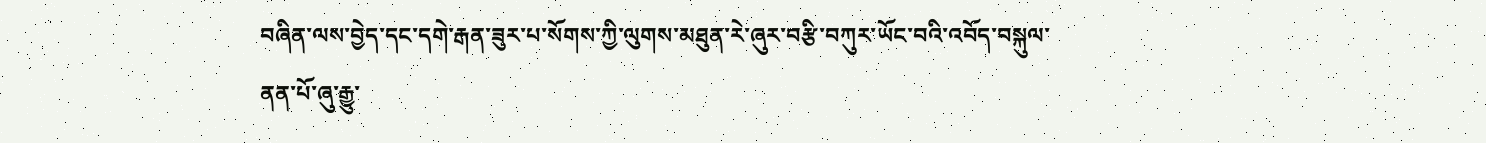བཞིན་ལས་བྱེད་དང་དགེ་རྒན་ཟུར་པ་སོགས་ཀྱི་ལུགས་མཐུན་རེ་ཞུར་བརྩི་བཀུར་ཡོང་བའི་འབོད་བསྐུལ་ནན་པོ་ཞུ་རྒྱུ་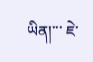ཡིན།་་་ ཇེ་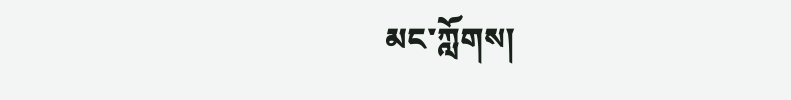མང་ཀློགས།